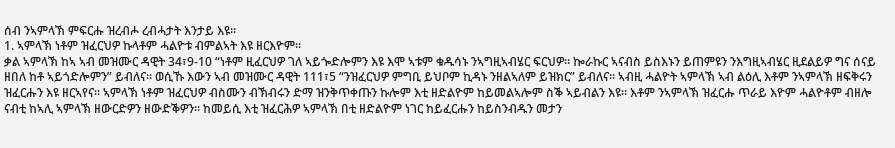ሰብ ንኣምላኽ ምፍርሑ ዝረብሖ ረብሓታት እንታይ እዩ።
1. ኣምላኽ ነቶም ዝፈርህዎ ኩላቶም ሓልዮቱ ብምልኣት እዩ ዘርእዮም።
ቃል ኣምላኽ ከኣ ኣብ መዝሙር ዳዊት 34፣9-10 “ነቶም ዚፈርህዎ ገለ ኣይጐድሎምን እዩ እሞ ኣቱም ቁዱሳኑ ንኣግዚኣብሄር ፍርህዎ። ኰራኩር ኣናብስ ይስእኑን ይጠምዩን ንእግዚኣብሄር ዚደልይዎ ግና ሰናይ ዘበለ ከቶ ኣይጎድሎምን” ይብለና። ወሲኹ እውን ኣብ መዝሙር ዳዊት 111፣5 “ንዝፈርህዎ ምግቢ ይህቦም ኪዳኑ ንዘልኣለም ይዝክር” ይብለና። ኣብዚ ሓልዮት ኣምላኽ ኣብ ልዕሊ እቶም ንኣምላኽ ዘፍቅሩን ዝፈርሑን እዩ ዘርኣየና። ኣምላኽ ነቶም ዝፈርህዎ ብስሙን ብኽብሩን ድማ ዝንቅጥቀጡን ኩሎም እቲ ዘድልዮም ከይመልኣሎም ስቕ ኣይብልን እዩ። እቶም ንኣምላኽ ዝፈርሑ ጥራይ እዮም ሓልዮቶም ብዘሎ ናብቲ ከኣሊ ኣምላኽ ዘውርድዎን ዘውድቕዎን። ከመይሲ እቲ ዝፈርሕዎ ኣምላኽ በቲ ዘድልዮም ነገር ከይፈርሑን ከይስንብዱን መታን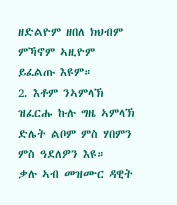ዘድልዮም ዘበለ ክህብም ምኻኖም ኣዚዮም ይፈልጡ እዩም።
2. እቶም ንኣምላኽ ዝፈርሑ ኩሉ ግዜ ኣምላኽ ድሌት ልቦም ምስ ሃበምን ምስ ዓደለዎን እዩ።
ቃሉ ኣብ መዝሙር ዳዊት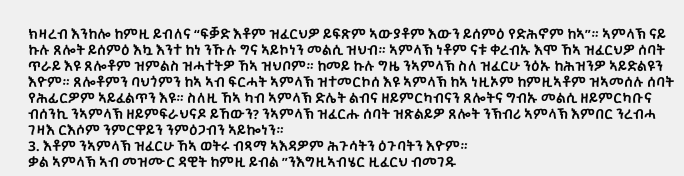ክዛረብ እንከሎ ከምዚ ይብለና “ፍቓድ እቶም ዝፈርህዎ ይፍጽም ኣውያቶም እውን ይሰምዕ የድሕኖም ከኣ”። ኣምላኽ ናይ ኩሉ ጸሎት ይሰምዕ እኳ እንተ ከነ ንኹሉ ግና ኣይኮነን መልሲ ዝህብ። ኣምላኽ ነቶም ናቱ ቀረብኡ እሞ ኸኣ ዝፈርህዎ ሰባት ጥራይ እዩ ጸሎቶም ዝምልስ ዝሓተትዎ ኸኣ ዝህቦም። ከመይ ኩሉ ግዜ ንኣምላኽ ስለ ዝፈርሁ ንዕኡ ከሕዝንዎ ኣይድልዩን እዮም። ጸሎቶምን ባህጎምን ከኣ ኣብ ፍርሓት ኣምላኽ ዝተመርኮሰ እዩ ኣምላኽ ከኣ ነዚኦም ከምዚኣቶም ዝኣመሰሉ ሰባት የሕፊርዎም ኣይፈልጥን እዩ። ስለዚ ኸኣ ካብ ኣምላኽ ድሌት ልብና ዘይምርካብናን ጸሎትና ግብኡ መልሲ ዘይምርካቡና ብሰንኪ ንኣምላኽ ዘይምፍራህናዶ ይኸውን? ንኣምላኽ ዝፈርሑ ሰባት ዝጽልይዎ ጸሎት ንኽብሪ ኣምላኽ እምበር ንረብሓ ገዛእ ርእሶም ንምርዋይን ንምዕጋብን ኣይኰነን።
3. እቶም ንኣምላኽ ዝፈርሁ ኸኣ ወትሩ ብጻማ ኣእዳዎም ሕጉሳትን ዕጉባትን እዮም።
ቃል ኣምላኽ ኣብ መዝሙር ዳዊት ከምዚ ይብል ”ንእግዚኣብሄር ዚፈርህ ብመገዱ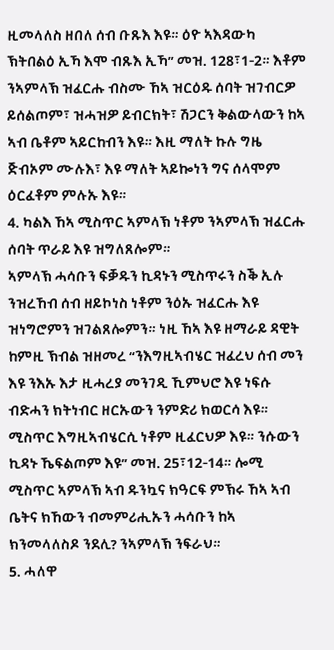ዚመላለስ ዘበለ ሰብ ቡጹእ እዩ። ዕዮ ኣእዳውካ ኽትበልዕ ኢኻ እሞ ብጹእ ኢኻ” መዝ. 128፣1-2። እቶም ንኣምላኽ ዝፈርሑ ብስሙ ኸኣ ዝርዕዱ ሰባት ዝገብርዎ ይሰልጦም፣ ዝሓዝዎ ይብርክት፣ ሽጋርን ቅልውላውን ከኣ ኣብ ቤቶም ኣይርከብን እዩ። እዚ ማለት ኩሉ ግዜ ጅብኦም ሙሉእ፣ እዩ ማለት ኣይኰነን ግና ሰላሞም ዕርፈቶም ምሉኡ እዩ።
4. ካልእ ኸኣ ሚስጥር ኣምላኽ ነቶም ንኣምላኽ ዝፈርሑ ሰባት ጥራይ እዩ ዝግለጸሎም።
ኣምላኽ ሓሳቡን ፍቓዱን ኪዳኑን ሚስጥሩን ስቕ ኢሉ ንዝረኸብ ሰብ ዘይኮነስ ነቶም ንዕኡ ዝፈርሑ እዩ ዝነግሮምን ዝገልጸሎምን። ነዚ ኸኣ እዩ ዘማራይ ዳዊት ከምዚ ኽብል ዝዘመረ “ንእግዚኣብሄር ዝፈረህ ሰብ መን እዩ ንእኡ እታ ዚሓረያ መንገዲ ኺምህሮ እዩ ነፍሱ ብድሓን ክትነብር ዘርኡውን ንምድሪ ክወርሳ እዩ። ሚስጥር እግዚኣብሄርሲ ነቶም ዚፈርህዎ እዩ። ንሱውን ኪዳኑ ኼፍልጦም እዩ” መዝ. 25፣12-14። ሎሚ ሚስጥር ኣምላኽ ኣብ ዱንኳና ክዓርፍ ምኽሩ ኸኣ ኣብ ቤትና ክኸውን ብመምሪሒኡን ሓሳቡን ከኣ ክንመላለስዶ ንደሊ? ንኣምላኽ ንፍራህ።
5. ሓለዋ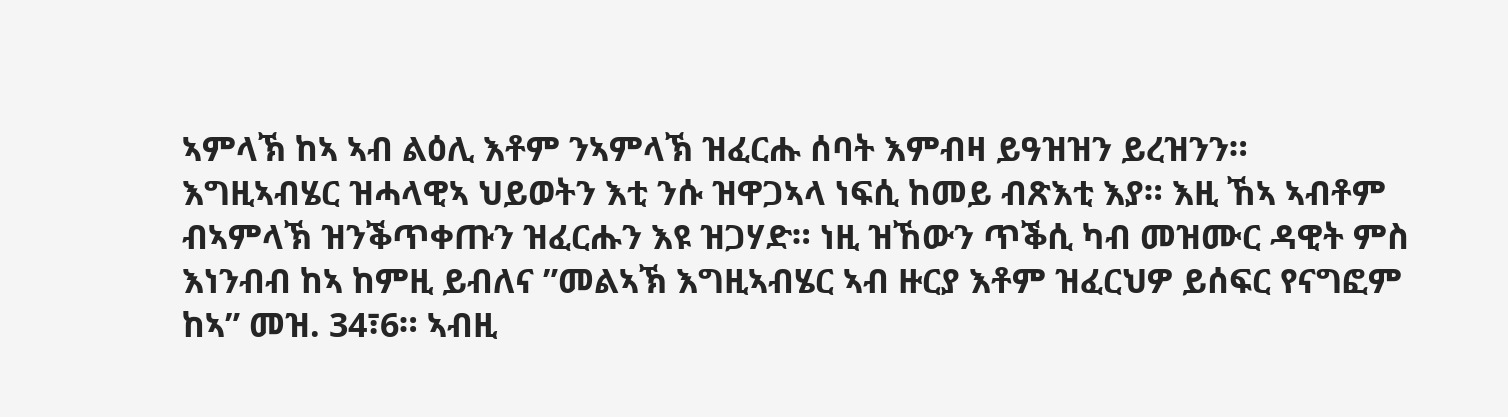ኣምላኽ ከኣ ኣብ ልዕሊ እቶም ንኣምላኽ ዝፈርሑ ሰባት እምብዛ ይዓዝዝን ይረዝንን።
እግዚኣብሄር ዝሓላዊኣ ህይወትን እቲ ንሱ ዝዋጋኣላ ነፍሲ ከመይ ብጽእቲ እያ። እዚ ኸኣ ኣብቶም ብኣምላኽ ዝንቕጥቀጡን ዝፈርሑን እዩ ዝጋሃድ። ነዚ ዝኸውን ጥቕሲ ካብ መዝሙር ዳዊት ምስ እነንብብ ከኣ ከምዚ ይብለና ”መልኣኽ እግዚኣብሄር ኣብ ዙርያ እቶም ዝፈርህዎ ይሰፍር የናግፎም ከኣ” መዝ. 34፣6። ኣብዚ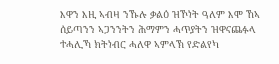እዋን እዚ ኣብዛ ንኹሉ ቃልዕ ዝኾነት ዓለም እሞ ኸኣ ሰይጣንን ኣጋንንትን ሕማምን ሓጥያትን ዝዋናጨፉላ ተሓሊኻ ክትነብር ሓለዋ ኣምላኽ የድልየካ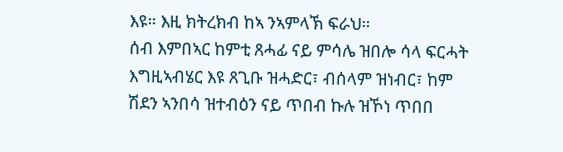እዩ። እዚ ክትረክብ ከኣ ንኣምላኽ ፍራህ።
ሰብ እምበኣር ከምቲ ጸሓፊ ናይ ምሳሌ ዝበሎ ሳላ ፍርሓት እግዚኣብሄር እዩ ጸጊቡ ዝሓድር፣ ብሰላም ዝነብር፣ ከም ሽደን ኣንበሳ ዝተብዕን ናይ ጥበብ ኩሉ ዝኾነ ጥበበ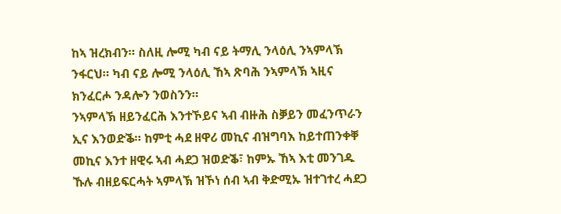ከኣ ዝረክብን። ስለዚ ሎሚ ካብ ናይ ትማሊ ንላዕሊ ንኣምላኽ ንፋርህ። ካብ ናይ ሎሚ ንላዕሊ ኸኣ ጽባሕ ንኣምላኽ ኣዚና ክንፈርሖ ንዳሎን ንወስንን።
ንኣምላኽ ዘይንፈርሕ እንተኾይና ኣብ ብዙሕ ስቓይን መፈንጥራን ኢና እንወድቕ። ከምቲ ሓደ ዘዋሪ መኪና ብዝግባእ ከይተጠንቀቐ መኪና እንተ ዘዊሩ ኣብ ሓደጋ ዝወድቕ፣ ከምኡ ኸኣ እቲ መንገዱ ኹሉ ብዘይፍርሓት ኣምላኽ ዝኾነ ሰብ ኣብ ቅድሚኡ ዝተገተረ ሓደጋ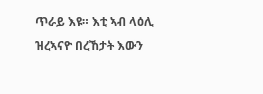ጥራይ እዩ። እቲ ኣብ ላዕሊ ዝረኣናዮ በረኸታት እውን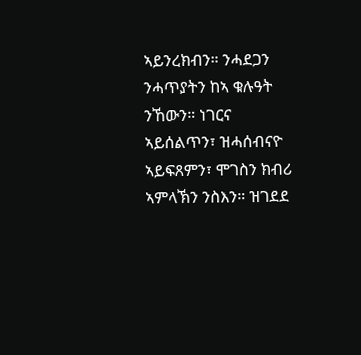ኣይንረክብን። ንሓደጋን ንሓጥያትን ከኣ ቁሉዓት ንኸውን። ነገርና ኣይሰልጥን፣ ዝሓሰብናዮ ኣይፍጸምን፣ ሞገስን ክብሪ ኣምላኽን ንስእን። ዝገደደ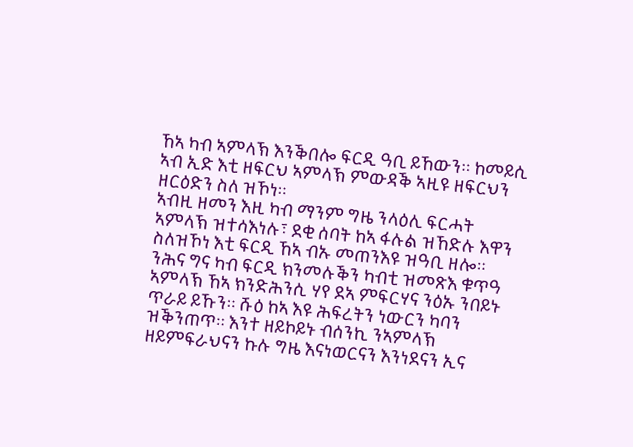ኸኣ ካብ ኣምላኽ እንቕበሎ ፍርዲ ዓቢ ይኸውን። ከመይሲ ኣብ ኢድ እቲ ዘፍርህ ኣምላኽ ምውዳቕ ኣዚዩ ዘፍርህን ዘርዕድን ስለ ዝኾነ።
ኣብዚ ዘመን እዚ ካብ ማንም ግዜ ንላዕሊ ፍርሓት ኣምላኽ ዝተሳእነሉ፣ ደቂ ሰባት ከኣ ፋሉል ዝኸድሉ እዋን ስለዝኾነ እቲ ፍርዲ ኸኣ ብኡ መጠንእዩ ዝዓቢ ዘሎ። ንሕና ግና ካብ ፍርዲ ክንመሉቕን ካብቲ ዝመጽእ ቁጥዓ ኣምላኽ ኸኣ ክንድሕንሲ ሃየ ደኣ ምፍርሃና ንዕኡ ንበይኑ ጥራይ ይኹን። ሹዕ ከኣ እዩ ሕፍረትን ነውርን ካባን ዝቕንጠጥ። እንተ ዘይኮይኑ ብሰንኪ ንኣምላኽ ዘይምፍራህናን ኩሉ ግዜ እናነወርናን እንነደናን ኢና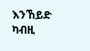እንኸይድ ካብዚ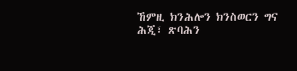ኸምዚ ክንሕሎን ክንስወርን ግና ሕጂ፣ ጽባሕን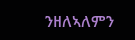ንዘለኣለምን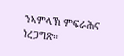ንኣምላኽ ምፍራሕና ነረጋግጽ።